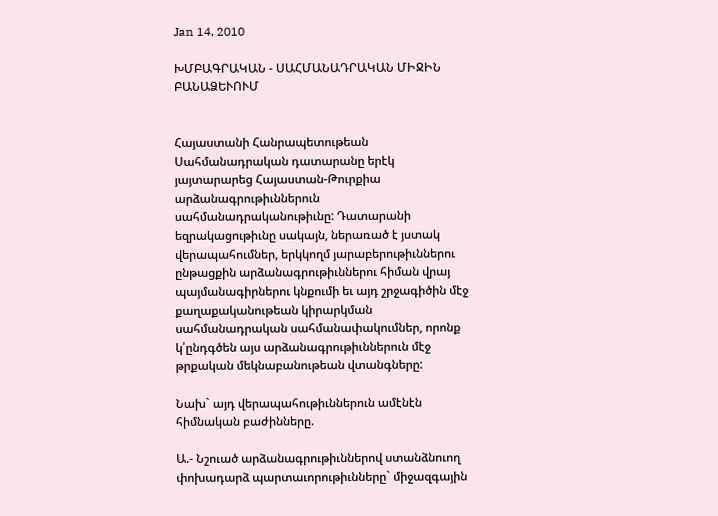Jan 14, 2010

ԽՄԲԱԳՐԱԿԱՆ - ՍԱՀՄԱՆԱԴՐԱԿԱՆ ՄԻՋԻՆ ԲԱՆԱՁԵՒՈՒՄ


Հայաստանի Հանրապետութեան Սահմանադրական դատարանը երէկ յայտարարեց Հայաստան-Թուրքիա արձանագրութիւններուն սահմանադրականութիւնը: Դատարանի եզրակացութիւնը սակայն, ներառած է յստակ վերապահումներ, երկկողմ յարաբերութիւններու ընթացքին արձանագրութիւններու հիման վրայ պայմանագիրներու կնքումի եւ այդ շրջագիծին մէջ քաղաքականութեան կիրարկման սահմանադրական սահմանափակումներ, որոնք կ՛ընդգծեն այս արձանագրութիւններուն մէջ թրքական մեկնաբանութեան վտանգները:

Նախ` այդ վերապահութիւններուն ամէնէն հիմնական բաժինները.

Ա.- Նշուած արձանագրութիւններով ստանձնուող փոխադարձ պարտաւորութիւնները` միջազգային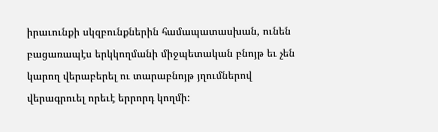իրաւունքի սկզբունքներին համապատասխան, ունեն բացառապէս երկկողմանի միջպետական բնոյթ եւ չեն կարող վերաբերել ու տարաբնոյթ յղումներով վերագրուել որեւէ երրորդ կողմի: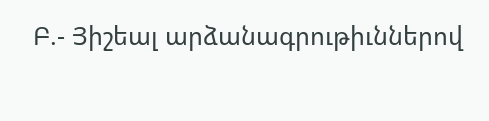Բ.- Յիշեալ արձանագրութիւններով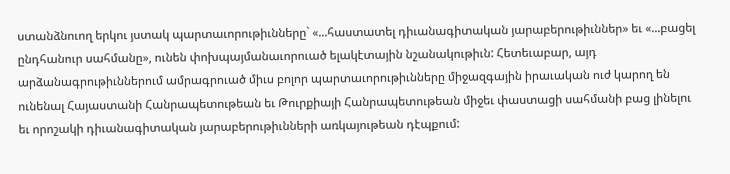ստանձնուող երկու յստակ պարտաւորութիւնները` «...հաստատել դիւանագիտական յարաբերութիւններ» եւ «...բացել ընդհանուր սահմանը», ունեն փոխպայմանաւորուած ելակէտային նշանակութիւն: Հետեւաբար, այդ արձանագրութիւններում ամրագրուած միւս բոլոր պարտաւորութիւնները միջազգային իրաւական ուժ կարող են ունենալ Հայաստանի Հանրապետութեան եւ Թուրքիայի Հանրապետութեան միջեւ փաստացի սահմանի բաց լինելու եւ որոշակի դիւանագիտական յարաբերութիւնների առկայութեան դէպքում: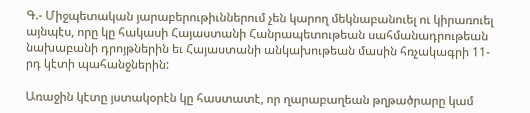Գ.- Միջպետական յարաբերութիւններում չեն կարող մեկնաբանուել ու կիրառուել այնպէս, որը կը հակասի Հայաստանի Հանրապետութեան սահմանադրութեան նախաբանի դրոյթներին եւ Հայաստանի անկախութեան մասին հռչակագրի 11-րդ կէտի պահանջներին:

Առաջին կէտը յստակօրէն կը հաստատէ, որ ղարաբաղեան թղթածրարը կամ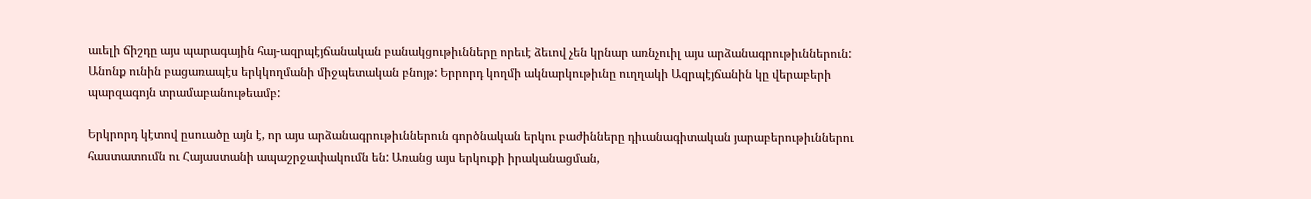աւելի ճիշդը այս պարագային հայ-ազրպէյճանական բանակցութիւնները որեւէ ձեւով չեն կրնար առնչուիլ այս արձանագրութիւններուն: Անոնք ունին բացառապէս երկկողմանի միջպետական բնոյթ: Երրորդ կողմի ակնարկութիւնը ուղղակի Ազրպէյճանին կը վերաբերի պարզագոյն տրամաբանութեամբ:

Երկրորդ կէտով ըսուածը այն է, որ այս արձանագրութիւններուն գործնական երկու բաժինները դիւանագիտական յարաբերութիւններու հաստատումն ու Հայաստանի ապաշրջափակումն են: Առանց այս երկուքի իրականացման,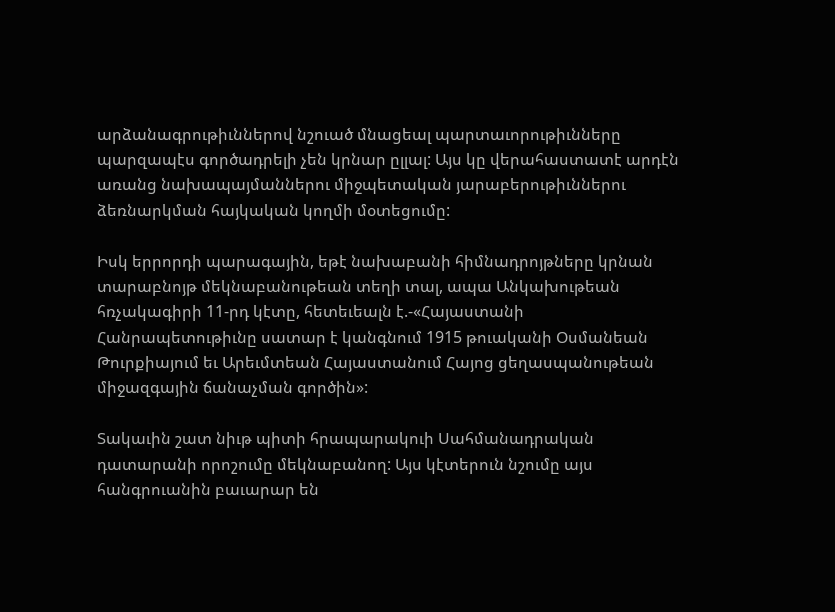արձանագրութիւններով նշուած մնացեալ պարտաւորութիւնները պարզապէս գործադրելի չեն կրնար ըլլալ: Այս կը վերահաստատէ արդէն առանց նախապայմաններու միջպետական յարաբերութիւններու ձեռնարկման հայկական կողմի մօտեցումը:

Իսկ երրորդի պարագային, եթէ նախաբանի հիմնադրոյթները կրնան տարաբնոյթ մեկնաբանութեան տեղի տալ, ապա Անկախութեան հռչակագիրի 11-րդ կէտը, հետեւեալն է.-«Հայաստանի Հանրապետութիւնը սատար է կանգնում 1915 թուականի Օսմանեան Թուրքիայում եւ Արեւմտեան Հայաստանում Հայոց ցեղասպանութեան միջազգային ճանաչման գործին»:

Տակաւին շատ նիւթ պիտի հրապարակուի Սահմանադրական դատարանի որոշումը մեկնաբանող: Այս կէտերուն նշումը այս հանգրուանին բաւարար են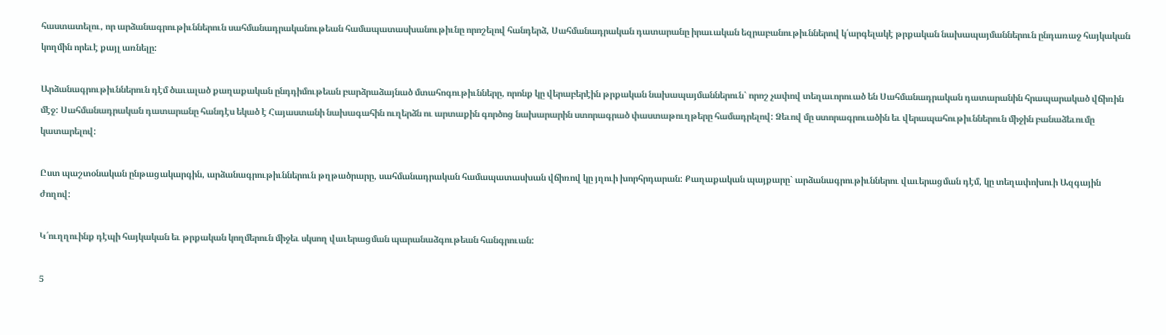հաստատելու, որ արձանագրութիւններուն սահմանադրականութեան համապատասխանութիւնը որոշելով հանդերձ, Սահմանադրական դատարանը իրաւական եզրաբանութիւններով կ՛արգելակէ թրքական նախապայմաններուն ընդառաջ հայկական կողմին որեւէ քայլ առնելը:

Արձանագրութիւններուն դէմ ծաւալած քաղաքական ընդդիմութեան բարձրաձայնած մտահոգութիւնները, որոնք կը վերաբերէին թրքական նախապայմաններուն` որոշ չափով տեղաւորուած են Սահմանադրական դատարանին հրապարակած վճիռին մէջ: Սահմանադրական դատարանը հանդէս եկած է Հայաստանի նախագահին ուղերձն ու արտաքին գործոց նախարարին ստորագրած փաստաթուղթերը համադրելով: Ձեւով մը ստորագրուածին եւ վերապահութիւններուն միջին բանաձեւումը կատարելով:

Ըստ պաշտօնական ընթացակարգին, արձանագրութիւններուն թղթածրարը, սահմանադրական համապատասխան վճիռով կը յղուի խորհրդարան: Քաղաքական պայքարը` արձանագրութիւններու վաւերացման դէմ, կը տեղափոխուի Ազգային ժողով:

Կ՛ուղղուինք դէպի հայկական եւ թրքական կողմերուն միջեւ սկսող վաւերացման պարանաձգութեան հանգրուան:

5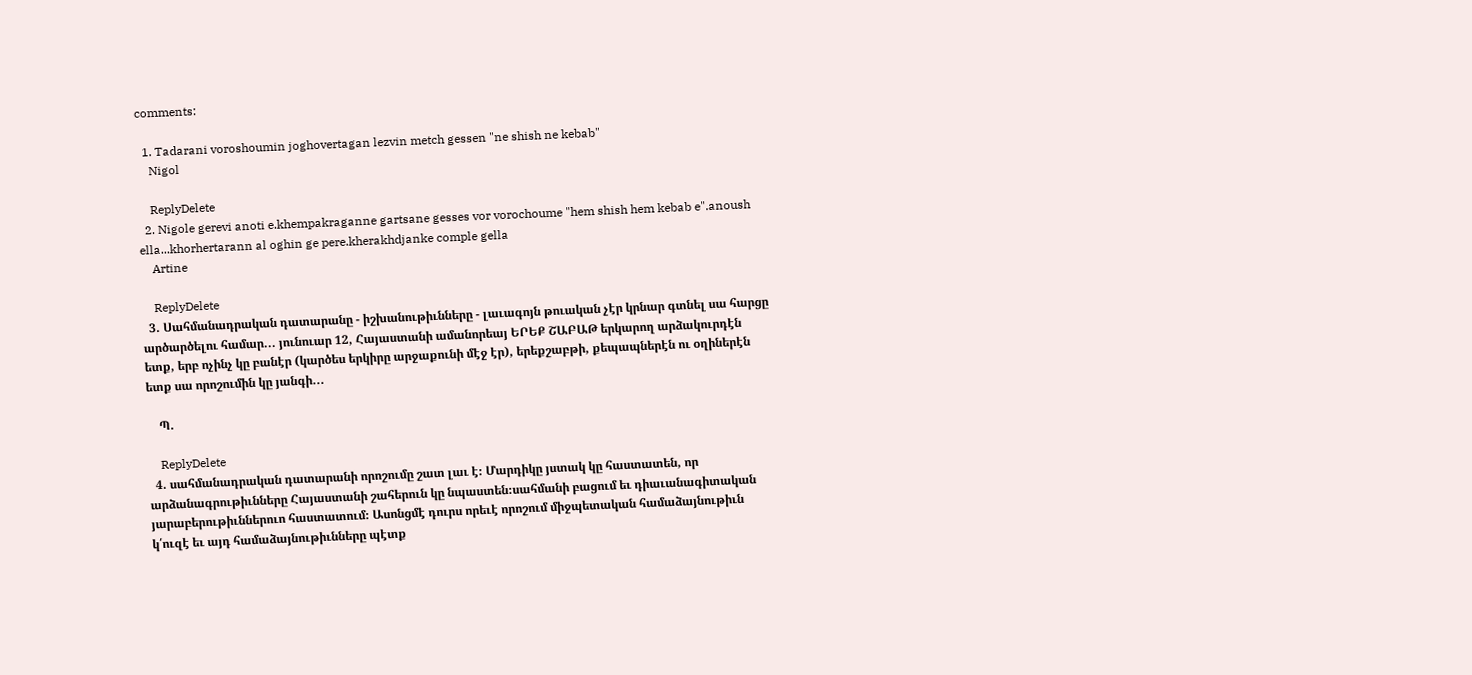comments:

  1. Tadarani voroshoumin joghovertagan lezvin metch gessen "ne shish ne kebab"
    Nigol

    ReplyDelete
  2. Nigole gerevi anoti e.khempakraganne gartsane gesses vor vorochoume "hem shish hem kebab e".anoush ella...khorhertarann al oghin ge pere.kherakhdjanke comple gella
    Artine

    ReplyDelete
  3. Սահմանադրական դատարանը - իշխանութիւնները - լաւագոյն թուական չէր կրնար գտնել սա հարցը արծարծելու համար... յունուար 12, Հայաստանի ամանորեայ ԵՐԵՔ ՇԱԲԱԹ երկարող արձակուրդէն ետք, երբ ոչինչ կը բանէր (կարծես երկիրը արջաքունի մէջ էր), երեքշաբթի, քեպապներէն ու օղիներէն ետք սա որոշումին կը յանգի...

    Պ.

    ReplyDelete
  4. սահմանադրական դատարանի որոշումը շատ լաւ է։ Մարդիկը յստակ կը հաստատեն, որ արձանագրութիւնները Հայաստանի շահերուն կը նպաստեն։սահմանի բացում եւ դիաւանագիտական յարաբերութիւններուո հաստատում։ Ասոնցմէ դուրս որեւէ որոշում միջպետական համաձայնութիւն կ՛ուզէ եւ այդ համաձայնութիւնները պէտք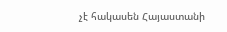չէ հակասեն Հայաստանի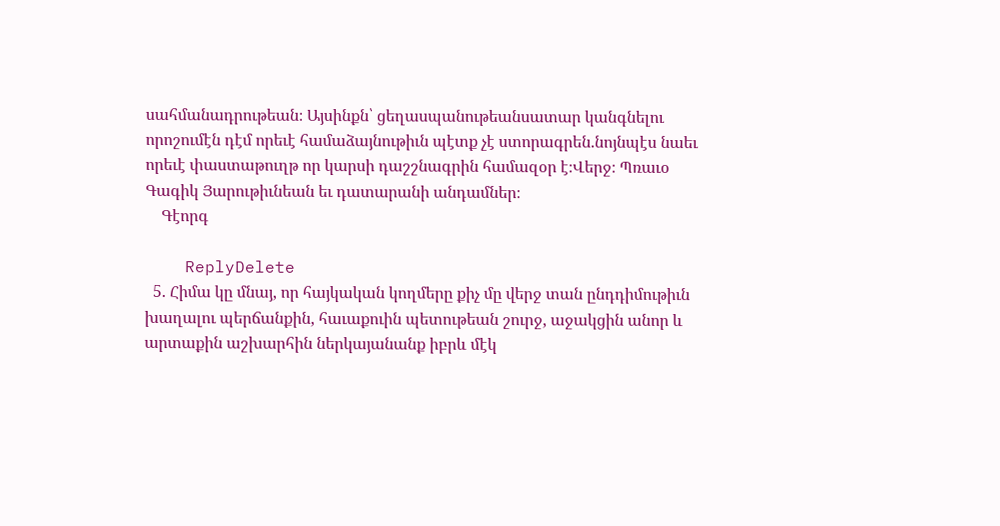սահմանադրութեան։ Այսինքն՝ ցեղասպանութեանսատար կանգնելու որոշումէն դէմ որեւէ համաձայնութիւն պէտք չէ ստորագրեն.նոյնպէս նաեւ որեւէ փաստաթուղթ որ կարսի դաշշնագրին համազօր է։Վերջ։ Պռաւօ Գագիկ Յարութիւնեան եւ դատարանի անդամներ։
    Գէորգ

    ReplyDelete
  5. Հիմա կը մնայ, որ հայկական կողմերը քիչ մը վերջ տան ընդդիմութիւն խաղալու պերճանքին, հաւաքուին պետութեան շուրջ, աջակցին անոր և արտաքին աշխարհին ներկայանանք իբրև մէկ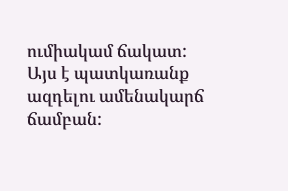ումիակամ ճակատ: Այս է պատկառանք ազդելու ամենակարճ ճամբան: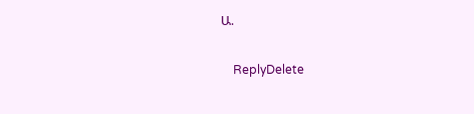Ա.

    ReplyDelete